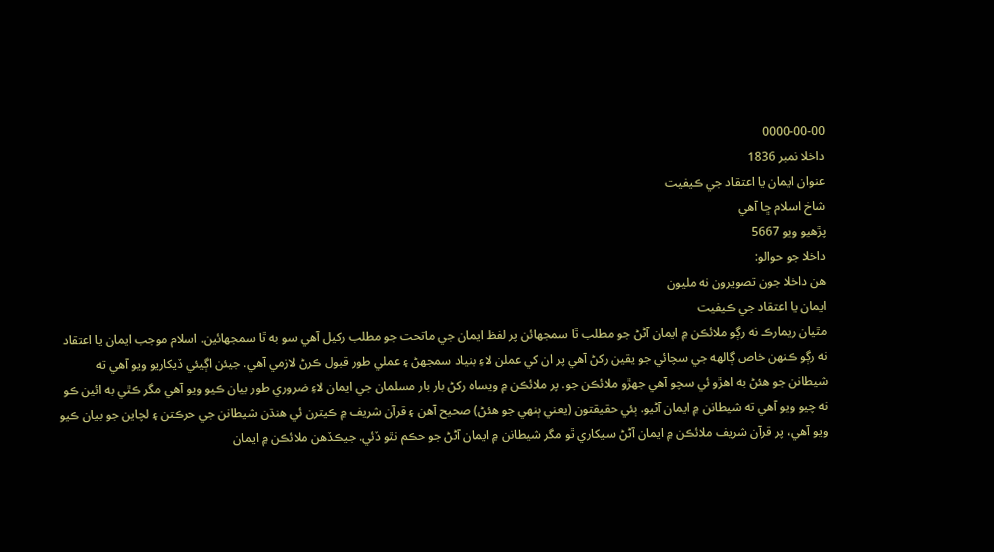0000-00-00
داخلا نمبر 1836
عنوان ايمان يا اعتقاد جي ڪيفيت
شاخ اسلام ڇا آھي
پڙهيو ويو 5667
داخلا جو حوالو:
هن داخلا جون تصويرون نه مليون
ايمان يا اعتقاد جي ڪيفيت
مٿيان ريمارڪ نه رڳو ملائڪن ۾ ايمان آڻڻ جو مطلب ٿا سمجهائن پر لفظ ايمان جي ماتحت جو مطلب رکيل آهي سو به ٿا سمجهائين. اسلام موجب ايمان يا اعتقاد نه رڳو ڪنهن خاص ڳالهه جي سچائي جو يقين رکڻ آهي پر ان کي عملن لاءِ بنياد سمجهڻ ۽ عملي طور قبول ڪرڻ لازمي آهي. جيئن اڳيئي ڏيکاريو ويو آهي ته شيطانن جو هئڻ به اهڙو ئي سچو آهي جهڙو ملائڪن جو. پر ملائڪن ۾ ويساه رکڻ بار بار مسلمان جي ايمان لاءِ ضروري طور بيان ڪيو ويو آهي مگر ڪٿي به ائين ڪو نه چيو ويو آهي ته شيطانن ۾ ايمان آڻيو. ٻئي حقيقتون (يعني ٻنهي جو هئڻ) صحيح آهن ۽ قرآن شريف ۾ ڪيترن ئي هنڌن شيطانن جي حرڪتن ۽ لچاين جو بيان ڪيو ويو آهي، پر قرآن شريف ملائڪن ۾ ايمان آڻڻ سيکاري ٿو مگر شيطانن ۾ ايمان آڻڻ جو حڪم نٿو ڏئي. جيڪڏهن ملائڪن ۾ ايمان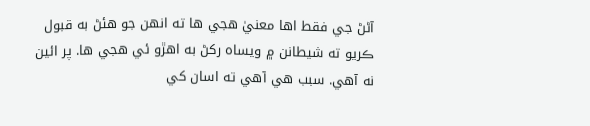آڻڻ جي فقط اها معنيٰ هجي ها ته انهن جو هئڻ به قبول ڪريو ته شيطانن ۾ ويساه رکڻ به اهڙو ئي هجي ها. پر ائين نه آهي. سبب هي آهي ته اسان کي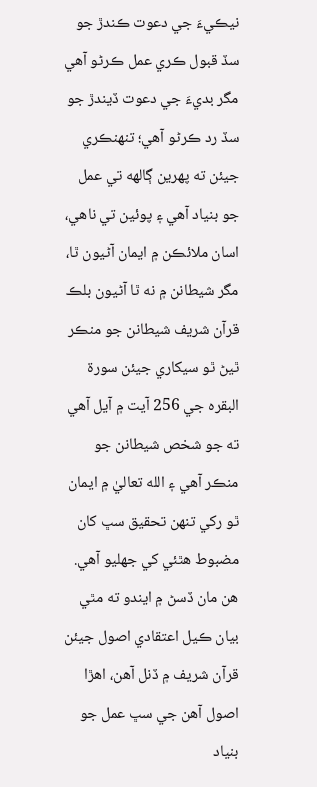نيڪيءَ جي دعوت ڪندڙ جو سڏ قبول ڪري عمل ڪرڻو آهي مگر بديءَ جي دعوت ڏيندڙ جو سڏ رد ڪرڻو آهي؛ تنهنڪري جيئن ته پهرين ڳالهه تي عمل جو بنياد آهي ۽ پوئين تي ناهي، اسان ملائڪن ۾ ايمان آڻيون ٿا، مگر شيطانن ۾ نه ٿا آڻيون بلڪ قرآن شريف شيطانن جو منڪر ٿيڻ ٿو سيکاري جيئن سورة البقره جي 256 آيت ۾ آيل آهي ته جو شخص شيطانن جو منڪر آهي ۽ الله تعاليٰ ۾ ايمان ٿو رکي تنهن تحقيق سڀ کان مضبوط هٿئي کي جهليو آهي.
هن مان ڏسڻ ۾ ايندو ته مٿي بيان ڪيل اعتقادي اصول جيئن قرآن شريف ۾ ڏنل آهن، اهڙا اصول آهن جي سڀ عمل جو بنياد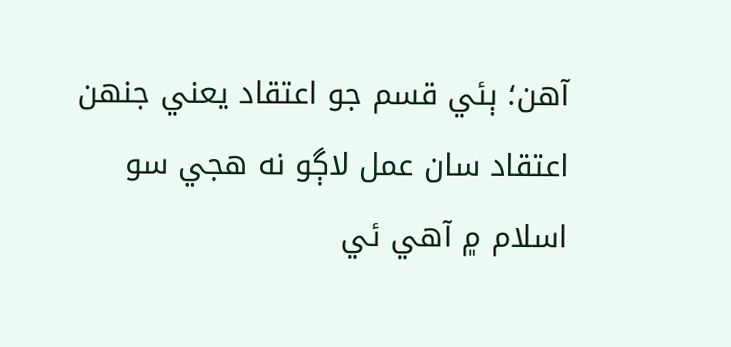آهن؛ ٻئي قسم جو اعتقاد يعني جنهن اعتقاد سان عمل لاڳو نه هجي سو اسلام ۾ آهي ئي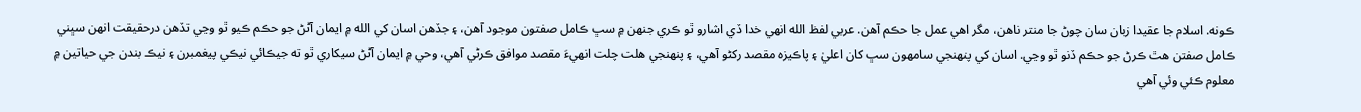ڪونه. اسلام جا عقيدا زبان سان چوڻ جا منتر ناهن، مگر اهي عمل جا حڪم آهن. عربي لفظ الله انهي خدا ڏي اشارو ٿو ڪري جنهن ۾ سڀ ڪامل صفتون موجود آهن، ۽ جڏهن اسان کي الله ۾ ايمان آڻڻ جو حڪم ڪيو ٿو وڃي تڏهن درحقيقت انهن سڀني ڪامل صفتن هٿ ڪرڻ جو حڪم ڏنو ٿو وڃي. اسان کي پنهنجي سامهون سڀ کان اعليٰ ۽ پاڪيزه مقصد رکڻو آهي، ۽ پنهنجي هلت چلت انهيءَ مقصد موافق ڪرڻي آهي، وحي ۾ ايمان آڻڻ سيکاري ٿو ته جيڪائي نيڪي پيغمبرن ۽ نيڪ بندن جي حياتين ۾ معلوم ڪئي وئي آهي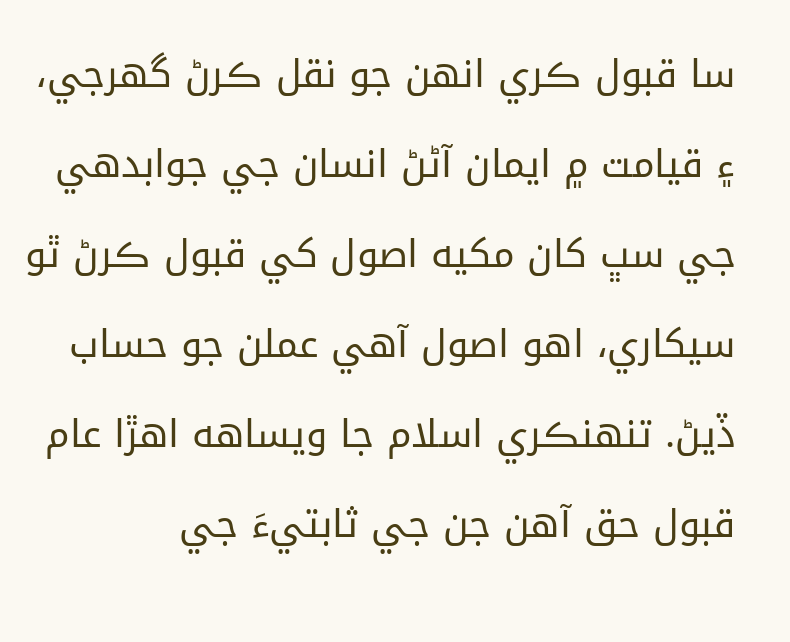سا قبول ڪري انهن جو نقل ڪرڻ گهرجي، ۽ قيامت ۾ ايمان آڻڻ انسان جي جوابدهي جي سڀ کان مکيه اصول کي قبول ڪرڻ ٿو سيکاري، اهو اصول آهي عملن جو حساب ڏيڻ. تنهنڪري اسلام جا ويساهه اهڙا عام قبول حق آهن جن جي ثابتيءَ جي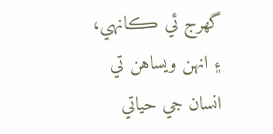گهرج ئي ڪانهي، ۽ انهن ويساهن تي انسان جي حياتي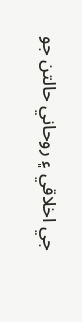جي اخلاقي ۽ روحاني حالتن جو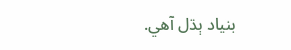بنياد ٻڌل آهي.